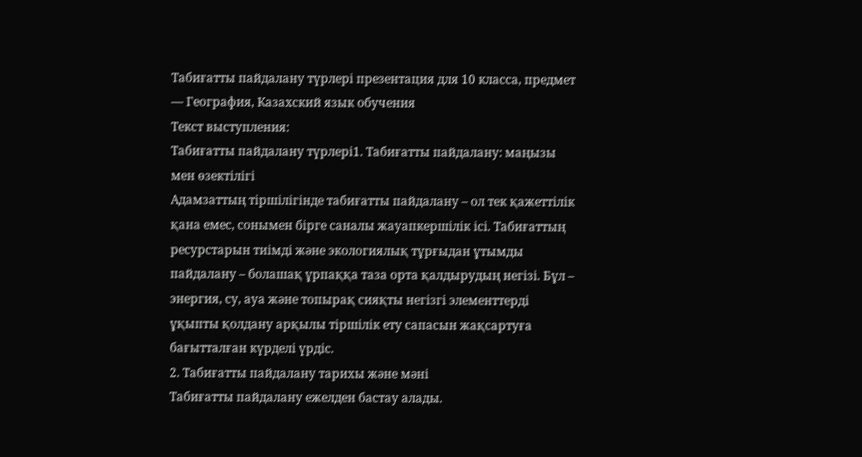Табиғатты пайдалану түрлері презентация для 10 класса, предмет — География, Казахский язык обучения
Текст выступления:
Табиғатты пайдалану түрлері1. Табиғатты пайдалану: маңызы мен өзектілігі
Адамзаттың тіршілігінде табиғатты пайдалану – ол тек қажеттілік қана емес, сонымен бірге саналы жауапкершілік ісі. Табиғаттың ресурстарын тиімді және экологиялық тұрғыдан ұтымды пайдалану – болашақ ұрпаққа таза орта қалдырудың негізі. Бұл – энергия, су, ауа және топырақ сияқты негізгі элементтерді ұқыпты қолдану арқылы тіршілік ету сапасын жақсартуға бағытталған күрделі үрдіс.
2. Табиғатты пайдалану тарихы және мәні
Табиғатты пайдалану ежелден бастау алады.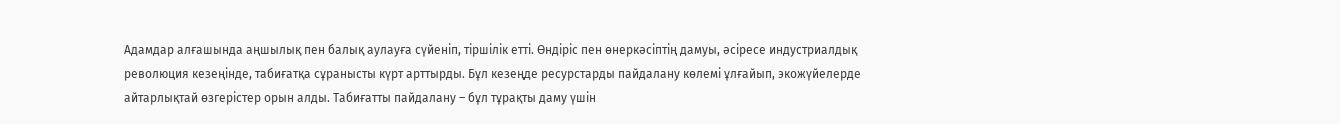Адамдар алғашында аңшылық пен балық аулауға сүйеніп, тіршілік етті. Өндіріс пен өнеркәсіптің дамуы, әсіресе индустриалдық революция кезеңінде, табиғатқа сұранысты күрт арттырды. Бұл кезеңде ресурстарды пайдалану көлемі ұлғайып, экожүйелерде айтарлықтай өзгерістер орын алды. Табиғатты пайдалану – бұл тұрақты даму үшін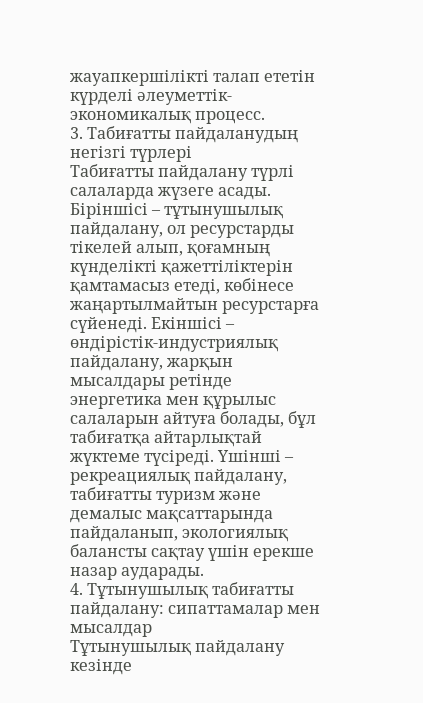жауапкершілікті талап ететін күрделі әлеуметтік-экономикалық процесс.
3. Табиғатты пайдаланудың негізгі түрлері
Табиғатты пайдалану түрлі салаларда жүзеге асады. Біріншісі – тұтынушылық пайдалану, ол ресурстарды тікелей алып, қоғамның күнделікті қажеттіліктерін қамтамасыз етеді, көбінесе жаңартылмайтын ресурстарға сүйенеді. Екіншісі – өндірістік-индустриялық пайдалану, жарқын мысалдары ретінде энергетика мен құрылыс салаларын айтуға болады, бұл табиғатқа айтарлықтай жүктеме түсіреді. Үшінші – рекреациялық пайдалану, табиғатты туризм және демалыс мақсаттарында пайдаланып, экологиялық балансты сақтау үшін ерекше назар аударады.
4. Тұтынушылық табиғатты пайдалану: сипаттамалар мен мысалдар
Тұтынушылық пайдалану кезінде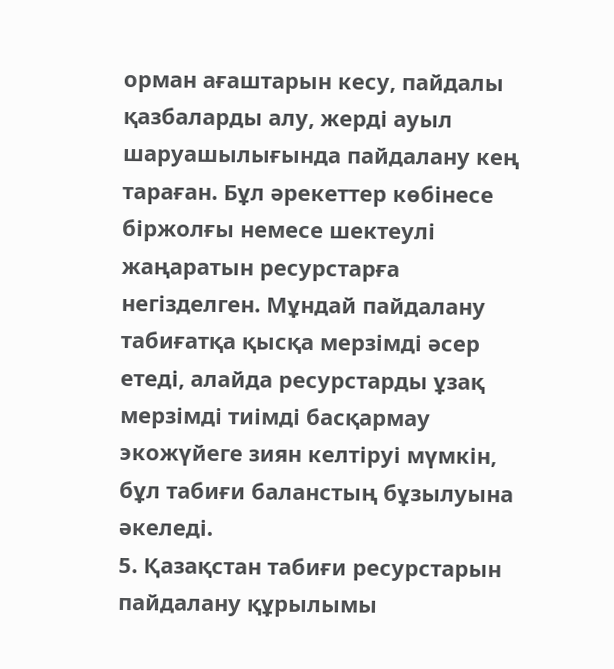орман ағаштарын кесу, пайдалы қазбаларды алу, жерді ауыл шаруашылығында пайдалану кең тараған. Бұл әрекеттер көбінесе біржолғы немесе шектеулі жаңаратын ресурстарға негізделген. Мұндай пайдалану табиғатқа қысқа мерзімді әсер етеді, алайда ресурстарды ұзақ мерзімді тиімді басқармау экожүйеге зиян келтіруі мүмкін, бұл табиғи баланстың бұзылуына әкеледі.
5. Қазақстан табиғи ресурстарын пайдалану құрылымы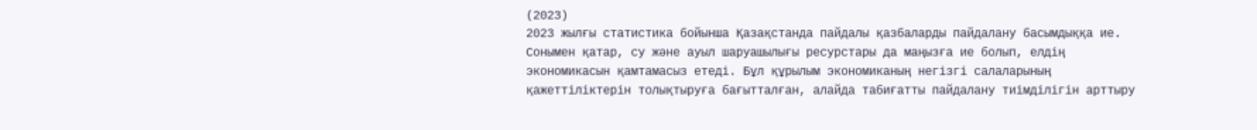(2023)
2023 жылғы статистика бойынша Қазақстанда пайдалы қазбаларды пайдалану басымдыққа ие. Сонымен қатар, су және ауыл шаруашылығы ресурстары да маңызға ие болып, елдің экономикасын қамтамасыз етеді. Бұл құрылым экономиканың негізгі салаларының қажеттіліктерін толықтыруға бағытталған, алайда табиғатты пайдалану тиімділігін арттыру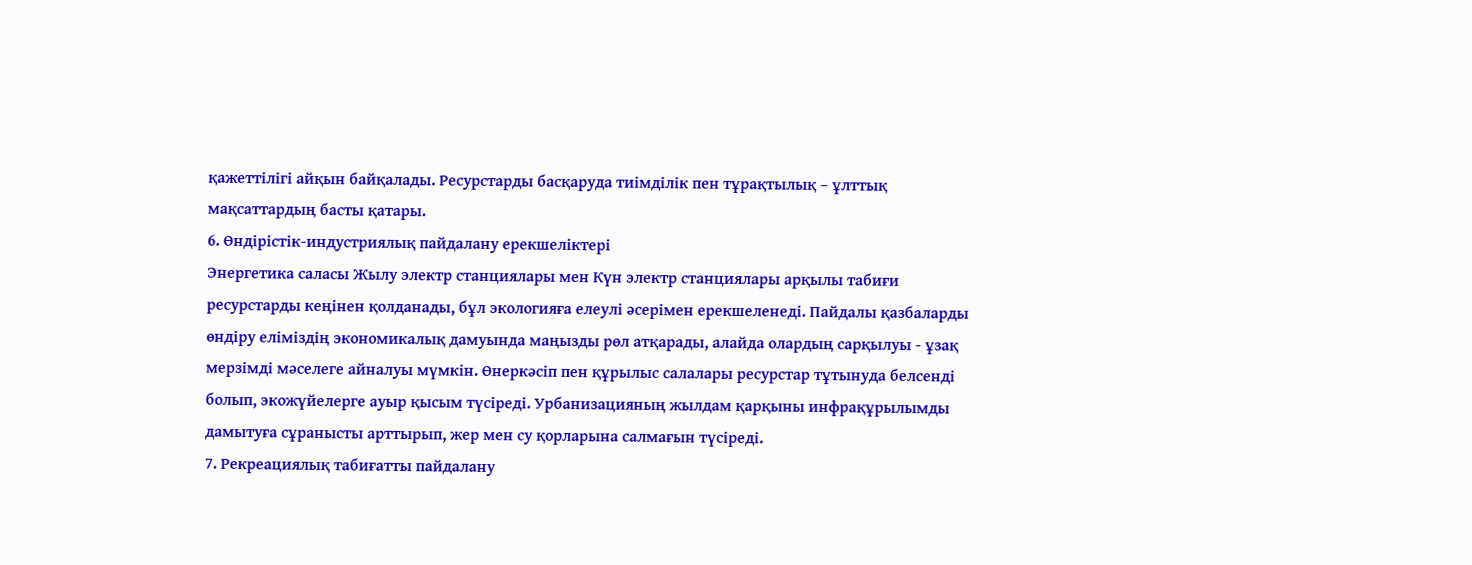қажеттілігі айқын байқалады. Ресурстарды басқаруда тиімділік пен тұрақтылық – ұлттық мақсаттардың басты қатары.
6. Өндірістік-индустриялық пайдалану ерекшеліктері
Энергетика саласы Жылу электр станциялары мен Күн электр станциялары арқылы табиғи ресурстарды кеңінен қолданады, бұл экологияға елеулі әсерімен ерекшеленеді. Пайдалы қазбаларды өндіру еліміздің экономикалық дамуында маңызды рөл атқарады, алайда олардың сарқылуы - ұзақ мерзімді мәселеге айналуы мүмкін. Өнеркәсіп пен құрылыс салалары ресурстар тұтынуда белсенді болып, экожүйелерге ауыр қысым түсіреді. Урбанизацияның жылдам қарқыны инфрақұрылымды дамытуға сұранысты арттырып, жер мен су қорларына салмағын түсіреді.
7. Рекреациялық табиғатты пайдалану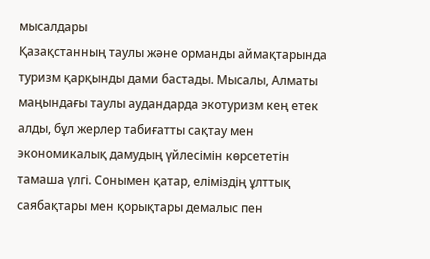мысалдары
Қазақстанның таулы және орманды аймақтарында туризм қарқынды дами бастады. Мысалы, Алматы маңындағы таулы аудандарда экотуризм кең етек алды, бұл жерлер табиғатты сақтау мен экономикалық дамудың үйлесімін көрсететін тамаша үлгі. Сонымен қатар, еліміздің ұлттық саябақтары мен қорықтары демалыс пен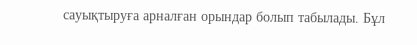сауықтыруға арналған орындар болып табылады. Бұл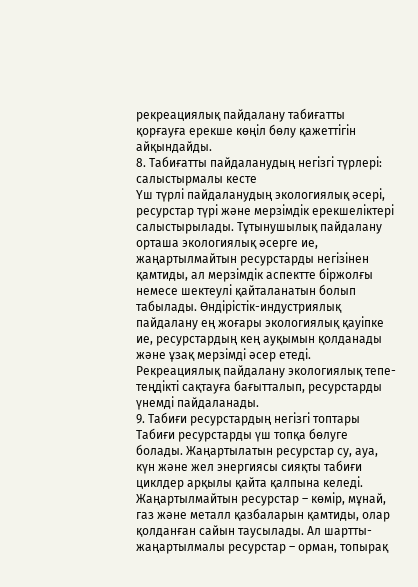рекреациялық пайдалану табиғатты қорғауға ерекше көңіл бөлу қажеттігін айқындайды.
8. Табиғатты пайдаланудың негізгі түрлері: салыстырмалы кесте
Үш түрлі пайдаланудың экологиялық әсері, ресурстар түрі және мерзімдік ерекшеліктері салыстырылады. Тұтынушылық пайдалану орташа экологиялық әсерге ие, жаңартылмайтын ресурстарды негізінен қамтиды, ал мерзімдік аспектте біржолғы немесе шектеулі қайталанатын болып табылады. Өндірістік-индустриялық пайдалану ең жоғары экологиялық қауіпке ие, ресурстардың кең ауқымын қолданады және ұзақ мерзімді әсер етеді. Рекреациялық пайдалану экологиялық тепе-теңдікті сақтауға бағытталып, ресурстарды үнемді пайдаланады.
9. Табиғи ресурстардың негізгі топтары
Табиғи ресурстарды үш топқа бөлуге болады. Жаңартылатын ресурстар су, ауа, күн және жел энергиясы сияқты табиғи циклдер арқылы қайта қалпына келеді. Жаңартылмайтын ресурстар – көмір, мұнай, газ және металл қазбаларын қамтиды, олар қолданған сайын таусылады. Ал шартты-жаңартылмалы ресурстар – орман, топырақ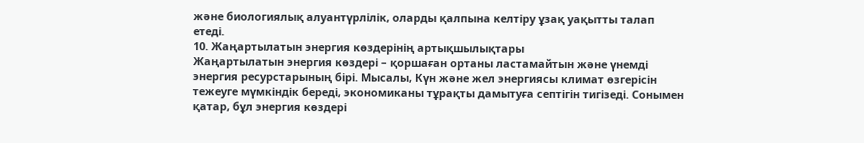және биологиялық алуантүрлілік, оларды қалпына келтіру ұзақ уақытты талап етеді.
10. Жаңартылатын энергия көздерінің артықшылықтары
Жаңартылатын энергия көздері – қоршаған ортаны ластамайтын және үнемді энергия ресурстарының бірі. Мысалы, Күн және жел энергиясы климат өзгерісін тежеуге мүмкіндік береді, экономиканы тұрақты дамытуға септігін тигізеді. Сонымен қатар, бұл энергия көздері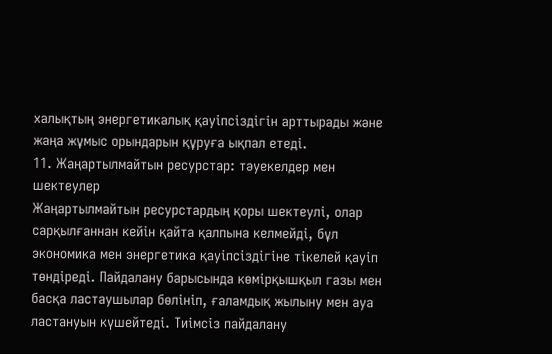халықтың энергетикалық қауіпсіздігін арттырады және жаңа жұмыс орындарын құруға ықпал етеді.
11. Жаңартылмайтын ресурстар: тәуекелдер мен шектеулер
Жаңартылмайтын ресурстардың қоры шектеулі, олар сарқылғаннан кейін қайта қалпына келмейді, бұл экономика мен энергетика қауіпсіздігіне тікелей қауіп төндіреді. Пайдалану барысында көмірқышқыл газы мен басқа ластаушылар бөлініп, ғаламдық жылыну мен ауа ластануын күшейтеді. Тиімсіз пайдалану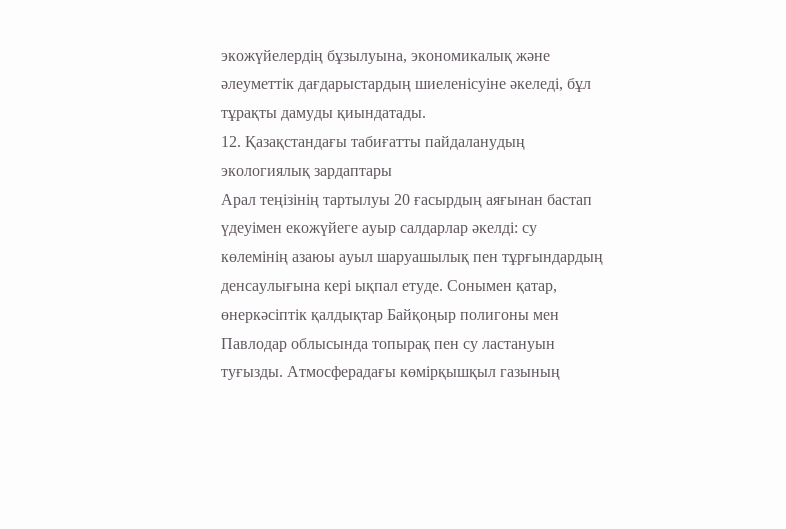экожүйелердің бұзылуына, экономикалық және әлеуметтік дағдарыстардың шиеленісуіне әкеледі, бұл тұрақты дамуды қиындатады.
12. Қазақстандағы табиғатты пайдаланудың экологиялық зардаптары
Арал теңізінің тартылуы 20 ғасырдың аяғынан бастап үдеуімен екожүйеге ауыр салдарлар әкелді: су көлемінің азаюы ауыл шаруашылық пен тұрғындардың денсаулығына кері ықпал етуде. Сонымен қатар, өнеркәсіптік қалдықтар Байқоңыр полигоны мен Павлодар облысында топырақ пен су ластануын туғызды. Атмосферадағы көмірқышқыл газының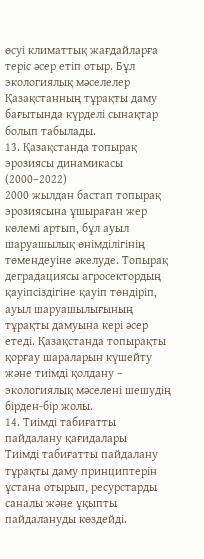өсуі климаттық жағдайларға теріс әсер етіп отыр. Бұл экологиялық мәселелер Қазақстанның тұрақты даму бағытында күрделі сынақтар болып табылады.
13. Қазақстанда топырақ эрозиясы динамикасы (2000–2022)
2000 жылдан бастап топырақ эрозиясына ұшыраған жер көлемі артып, бұл ауыл шаруашылық өнімділігінің төмендеуіне әкелуде. Топырақ деградациясы агросектордың қауіпсіздігіне қауіп төндіріп, ауыл шаруашылығының тұрақты дамуына кері әсер етеді. Қазақстанда топырақты қорғау шараларын күшейту және тиімді қолдану – экологиялық мәселені шешудің бірден-бір жолы.
14. Тиімді табиғатты пайдалану қағидалары
Тиімді табиғатты пайдалану тұрақты даму принциптерін ұстана отырып, ресурстарды саналы және ұқыпты пайдалануды көздейді.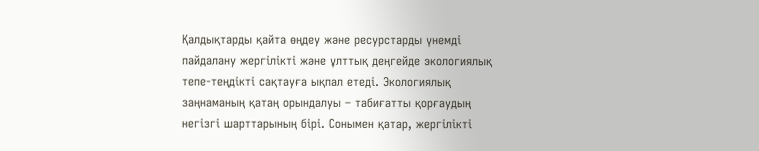Қалдықтарды қайта өңдеу және ресурстарды үнемді пайдалану жергілікті және ұлттық деңгейде экологиялық тепе-теңдікті сақтауға ықпал етеді. Экологиялық заңнаманың қатаң орындалуы – табиғатты қорғаудың негізгі шарттарының бірі. Сонымен қатар, жергілікті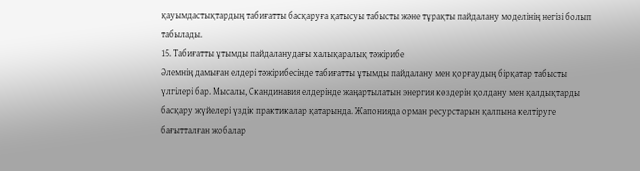қауымдастықтардың табиғатты басқаруға қатысуы табысты және тұрақты пайдалану моделінің негізі болып табылады.
15. Табиғатты ұтымды пайдаланудағы халықаралық тәжірибе
Әлемнің дамыған елдері тәжірибесінде табиғатты ұтымды пайдалану мен қорғаудың бірқатар табысты үлгілері бар. Мысалы, Скандинавия елдерінде жаңартылатын энергия көздерін қолдану мен қалдықтарды басқару жүйелері үздік практикалар қатарында. Жапонияда орман ресурстарын қалпына келтіруге бағытталған жобалар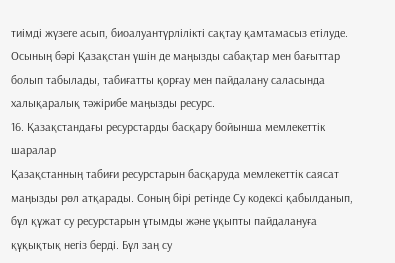тиімді жүзеге асып, биоалуантүрлілікті сақтау қамтамасыз етілуде. Осының бәрі Қазақстан үшін де маңызды сабақтар мен бағыттар болып табылады, табиғатты қорғау мен пайдалану саласында халықаралық тәжірибе маңызды ресурс.
16. Қазақстандағы ресурстарды басқару бойынша мемлекеттік шаралар
Қазақстанның табиғи ресурстарын басқаруда мемлекеттік саясат маңызды рөл атқарады. Соның бірі ретінде Су кодексі қабылданып, бұл құжат су ресурстарын ұтымды және ұқыпты пайдалануға құқықтық негіз берді. Бұл заң су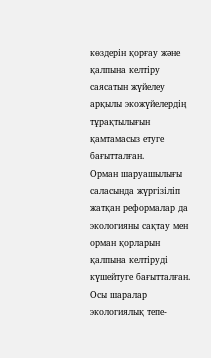көздерін қорғау және қалпына келтіру саясатын жүйелеу арқылы экожүйелердің тұрақтылығын қамтамасыз етуге бағытталған.
Орман шаруашылығы саласында жүргізіліп жатқан реформалар да экологияны сақтау мен орман қорларын қалпына келтіруді күшейтуге бағытталған. Осы шаралар экологиялық тепе-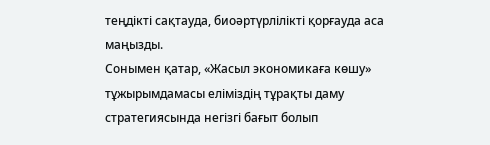теңдікті сақтауда, биоәртүрлілікті қорғауда аса маңызды.
Сонымен қатар, «Жасыл экономикаға көшу» тұжырымдамасы еліміздің тұрақты даму стратегиясында негізгі бағыт болып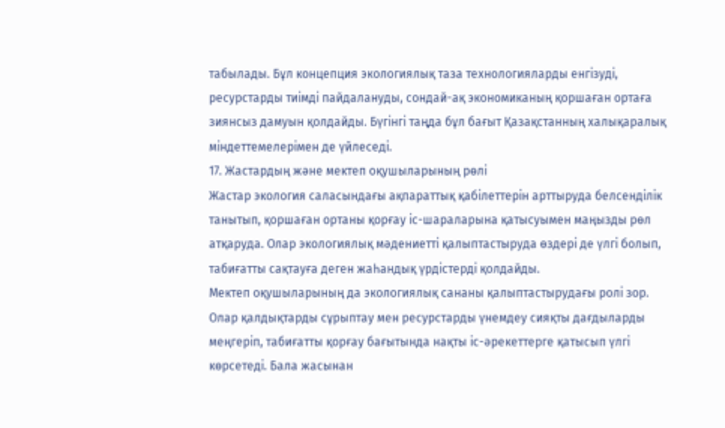табылады. Бұл концепция экологиялық таза технологияларды енгізуді, ресурстарды тиімді пайдалануды, сондай-ақ экономиканың қоршаған ортаға зиянсыз дамуын қолдайды. Бүгінгі таңда бұл бағыт Қазақстанның халықаралық міндеттемелерімен де үйлеседі.
17. Жастардың және мектеп оқушыларының рөлі
Жастар экология саласындағы ақпараттық қабілеттерін арттыруда белсенділік танытып, қоршаған ортаны қорғау іс-шараларына қатысуымен маңызды рөл атқаруда. Олар экологиялық мәдениетті қалыптастыруда өздері де үлгі болып, табиғатты сақтауға деген жаһандық үрдістерді қолдайды.
Мектеп оқушыларының да экологиялық сананы қалыптастырудағы ролі зор. Олар қалдықтарды сұрыптау мен ресурстарды үнемдеу сияқты дағдыларды меңгеріп, табиғатты қорғау бағытында нақты іс-әрекеттерге қатысып үлгі көрсетеді. Бала жасынан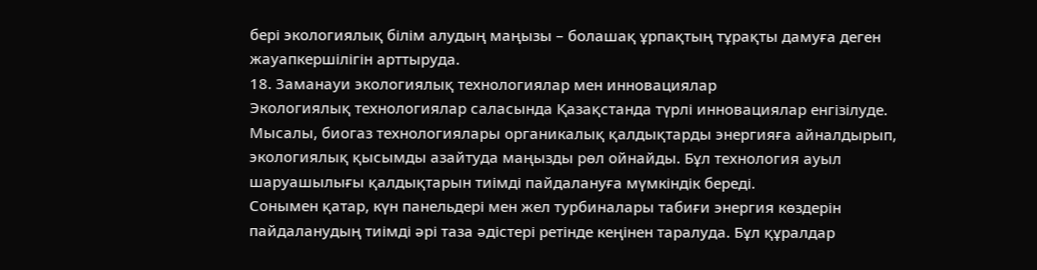бері экологиялық білім алудың маңызы – болашақ ұрпақтың тұрақты дамуға деген жауапкершілігін арттыруда.
18. Заманауи экологиялық технологиялар мен инновациялар
Экологиялық технологиялар саласында Қазақстанда түрлі инновациялар енгізілуде. Мысалы, биогаз технологиялары органикалық қалдықтарды энергияға айналдырып, экологиялық қысымды азайтуда маңызды рөл ойнайды. Бұл технология ауыл шаруашылығы қалдықтарын тиімді пайдалануға мүмкіндік береді.
Сонымен қатар, күн панельдері мен жел турбиналары табиғи энергия көздерін пайдаланудың тиімді әрі таза әдістері ретінде кеңінен таралуда. Бұл құралдар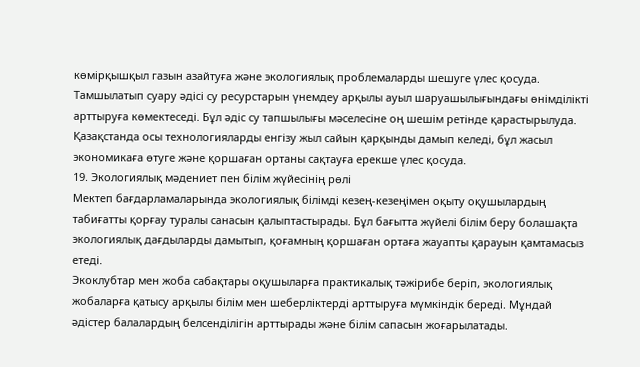көмірқышқыл газын азайтуға және экологиялық проблемаларды шешуге үлес қосуда.
Тамшылатып суару әдісі су ресурстарын үнемдеу арқылы ауыл шаруашылығындағы өнімділікті арттыруға көмектеседі. Бұл әдіс су тапшылығы мәселесіне оң шешім ретінде қарастырылуда.
Қазақстанда осы технологияларды енгізу жыл сайын қарқынды дамып келеді, бұл жасыл экономикаға өтуге және қоршаған ортаны сақтауға ерекше үлес қосуда.
19. Экологиялық мәдениет пен білім жүйесінің рөлі
Мектеп бағдарламаларында экологиялық білімді кезең-кезеңімен оқыту оқушылардың табиғатты қорғау туралы санасын қалыптастырады. Бұл бағытта жүйелі білім беру болашақта экологиялық дағдыларды дамытып, қоғамның қоршаған ортаға жауапты қарауын қамтамасыз етеді.
Экоклубтар мен жоба сабақтары оқушыларға практикалық тәжірибе беріп, экологиялық жобаларға қатысу арқылы білім мен шеберліктерді арттыруға мүмкіндік береді. Мұндай әдістер балалардың белсенділігін арттырады және білім сапасын жоғарылатады.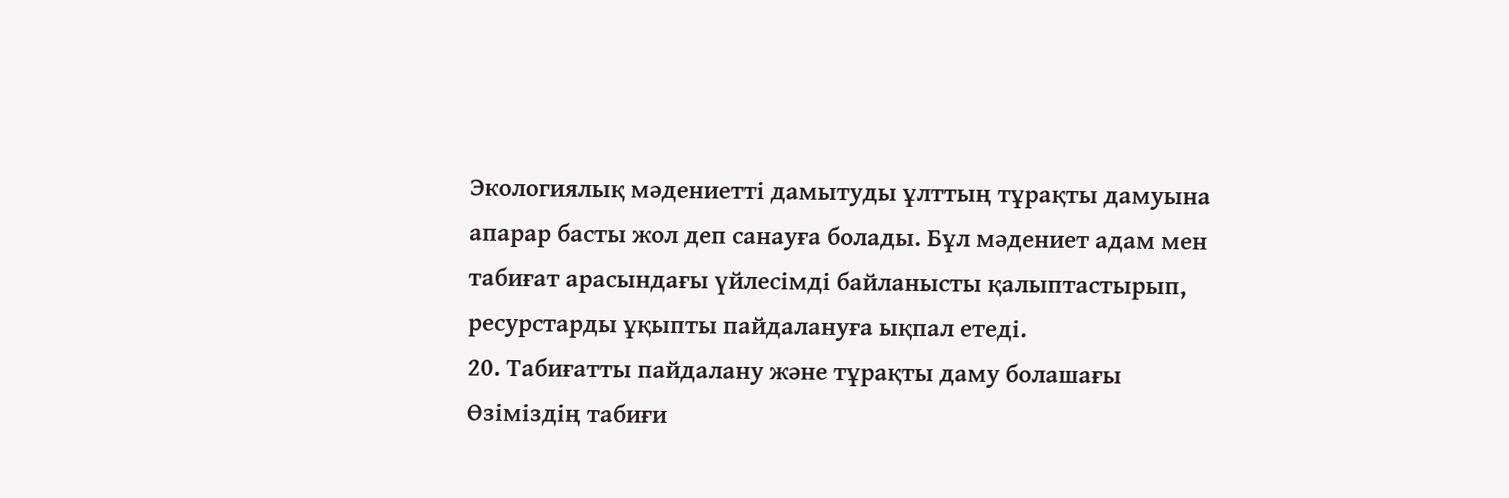Экологиялық мәдениетті дамытуды ұлттың тұрақты дамуына апарар басты жол деп санауға болады. Бұл мәдениет адам мен табиғат арасындағы үйлесімді байланысты қалыптастырып, ресурстарды ұқыпты пайдалануға ықпал етеді.
20. Табиғатты пайдалану және тұрақты даму болашағы
Өзіміздің табиғи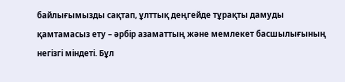байлығымызды сақтап, ұлттық деңгейде тұрақты дамуды қамтамасыз ету – әрбір азаматтың және мемлекет басшылығының негізгі міндеті. Бұл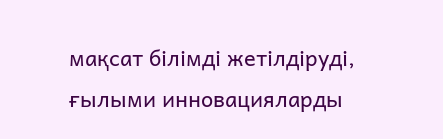мақсат білімді жетілдіруді, ғылыми инновацияларды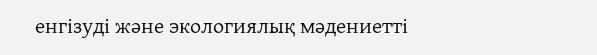енгізуді және экологиялық мәдениетті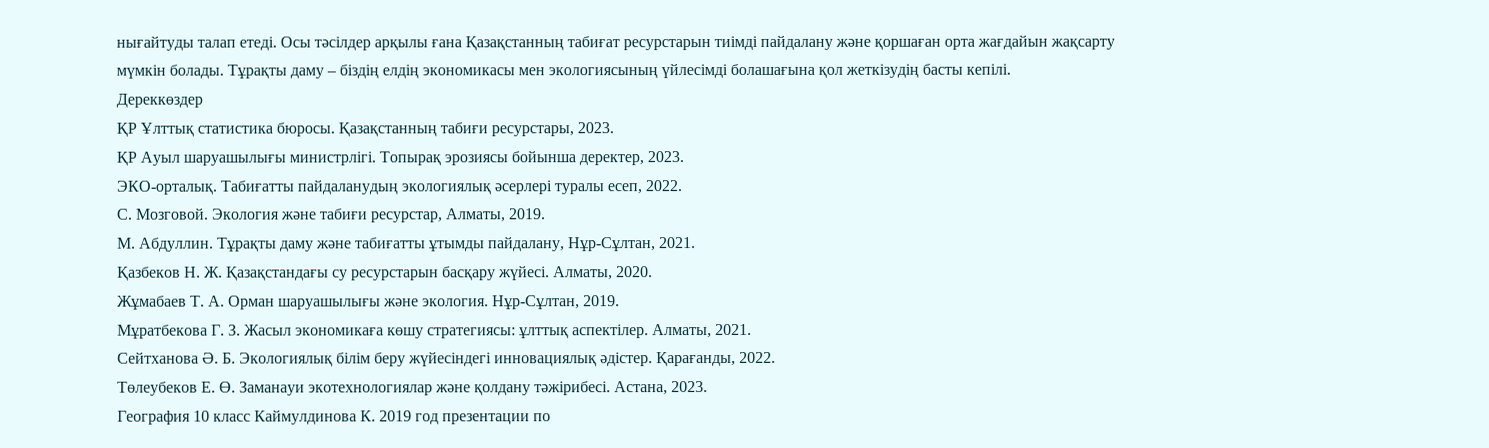нығайтуды талап етеді. Осы тәсілдер арқылы ғана Қазақстанның табиғат ресурстарын тиімді пайдалану және қоршаған орта жағдайын жақсарту мүмкін болады. Тұрақты даму – біздің елдің экономикасы мен экологиясының үйлесімді болашағына қол жеткізудің басты кепілі.
Дереккөздер
ҚР Ұлттық статистика бюросы. Қазақстанның табиғи ресурстары, 2023.
ҚР Ауыл шаруашылығы министрлігі. Топырақ эрозиясы бойынша деректер, 2023.
ЭКО-орталық. Табиғатты пайдаланудың экологиялық әсерлері туралы есеп, 2022.
С. Мозговой. Экология және табиғи ресурстар, Алматы, 2019.
М. Абдуллин. Тұрақты даму және табиғатты ұтымды пайдалану, Нұр-Сұлтан, 2021.
Қазбеков Н. Ж. Қазақстандағы су ресурстарын басқару жүйесі. Алматы, 2020.
Жұмабаев Т. А. Орман шаруашылығы және экология. Нұр-Сұлтан, 2019.
Мұратбекова Г. З. Жасыл экономикаға көшу стратегиясы: ұлттық аспектілер. Алматы, 2021.
Сейтханова Ә. Б. Экологиялық білім беру жүйесіндегі инновациялық әдістер. Қарағанды, 2022.
Төлеубеков Е. Ө. Заманауи экотехнологиялар және қолдану тәжірибесі. Астана, 2023.
География 10 класс Каймулдинова К. 2019 год презентации по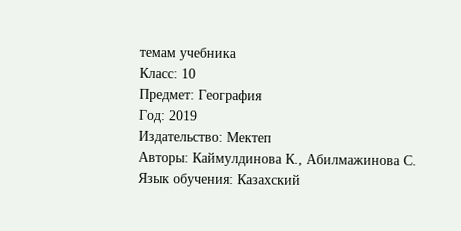темам учебника
Класс: 10
Предмет: География
Год: 2019
Издательство: Мектеп
Авторы: Каймулдинова К., Абилмажинова С.
Язык обучения: Казахский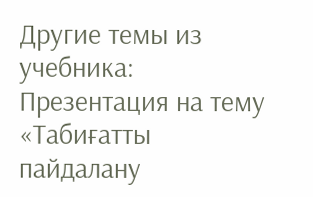Другие темы из учебника:
Презентация на тему «Табиғатты пайдалану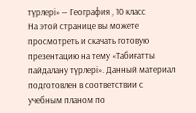түрлері» — География , 10 класс
На этой странице вы можете просмотреть и скачать готовую презентацию на тему «Табиғатты пайдалану түрлері». Данный материал подготовлен в соответствии с учебным планом по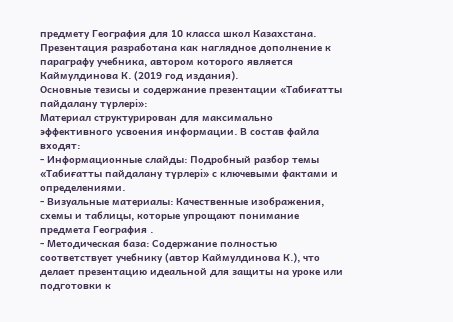предмету География для 10 класса школ Казахстана. Презентация разработана как наглядное дополнение к параграфу учебника, автором которого является Каймулдинова К. (2019 год издания).
Основные тезисы и содержание презентации «Табиғатты пайдалану түрлері»:
Материал структурирован для максимально эффективного усвоения информации. В состав файла входят:
- Информационные слайды: Подробный разбор темы «Табиғатты пайдалану түрлері» с ключевыми фактами и определениями.
- Визуальные материалы: Качественные изображения, схемы и таблицы, которые упрощают понимание предмета География .
- Методическая база: Содержание полностью соответствует учебнику (автор Каймулдинова К.), что делает презентацию идеальной для защиты на уроке или подготовки к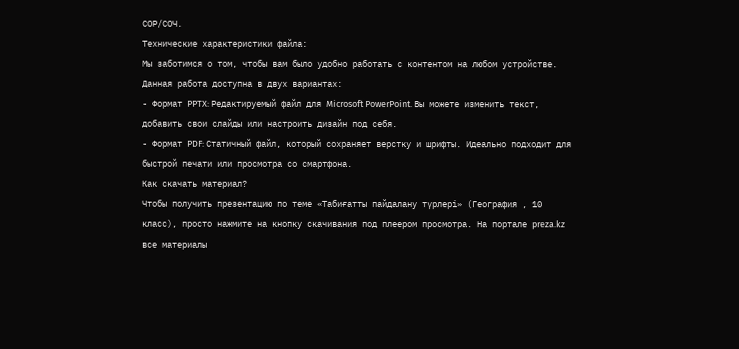СОР/СОЧ.
Технические характеристики файла:
Мы заботимся о том, чтобы вам было удобно работать с контентом на любом устройстве. Данная работа доступна в двух вариантах:
- Формат PPTX: Редактируемый файл для Microsoft PowerPoint. Вы можете изменить текст, добавить свои слайды или настроить дизайн под себя.
- Формат PDF: Статичный файл, который сохраняет верстку и шрифты. Идеально подходит для быстрой печати или просмотра со смартфона.
Как скачать материал?
Чтобы получить презентацию по теме «Табиғатты пайдалану түрлері» (География , 10 класс), просто нажмите на кнопку скачивания под плеером просмотра. На портале preza.kz все материалы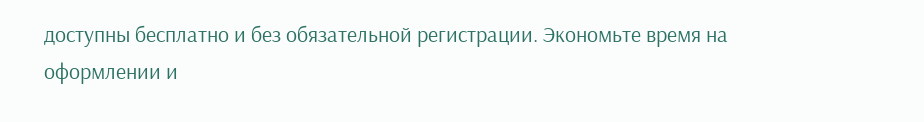доступны бесплатно и без обязательной регистрации. Экономьте время на оформлении и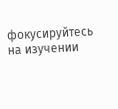фокусируйтесь на изучении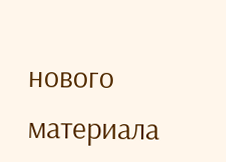нового материала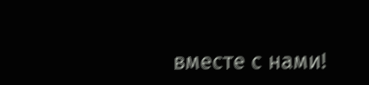вместе с нами!